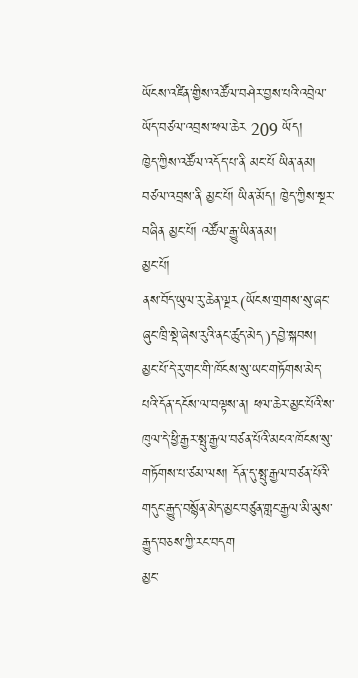ཡོངས་འཛིན་གྱིས་འཚོལ་བཤེར་བྱས་པའི་འབྲེལ་ཡོད་བཙལ་འབྲས་ཕལ་ཆེར 209 ཡོད།
ཁྱེད་ཀྱིས་འཚོལ་འདོད་པ་ནི མང་པོ ཡིན་ནམ།
བཙལ་འབྲས་ནི མྱང་པོ། ཡིན་མོད། ཁྱེད་ཀྱིས་སྔར་བཞིན མྱང་པོ། འཚོལ་རྒྱུ་ཡིན་ནམ།
མྱང་པོ།
ནས་བོད་ཡུལ་རུ་ཆེན་ལྔར(ཡོངས་གྲགས་སུ་ཞང་ཞུང་ཁྲི་སྡེ་ཞེས་རུའི་ནང་ཚུད་མེད)དབྱེ་སྐབས། མྱང་པོ་དེ་རུ་གང་གི་ཁོངས་སུ་ཡང་གཏོགས་མེད་པའི་དོན་དངོས་ལ་བལྟས་ན། ཕལ་ཆེར་མྱང་པོའི་ས་ཁུལ་དེ་ཕྱི་རྒྱར་སྤུ་རྒྱལ་བཙན་པོའི་མངའ་ཁོངས་སུ་གཏོགས་པ་ཙམ་ལས། དོན་དུ་སྤུ་རྒྱལ་བཙན་པོའི་གདུང་རྒྱུད་བསྙོན་མེད་མྱང་བཙུན་གླང་རྒྱལ་མི་མུས་རྒྱུད་བཅས་ཀྱི་རང་བདག
མྱང་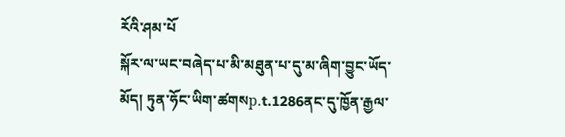རོའི་ཤམ་པོ
སྐོར་ལ་ཡང་བཞེད་པ་མི་མཐུན་པ་དུ་མ་ཞིག་བྱུང་ཡོད་མོད། ཏུན་ཧོང་ཡིག་ཚགསp.t.1286ནང་དུ་ཁྱོན་རྒྱལ་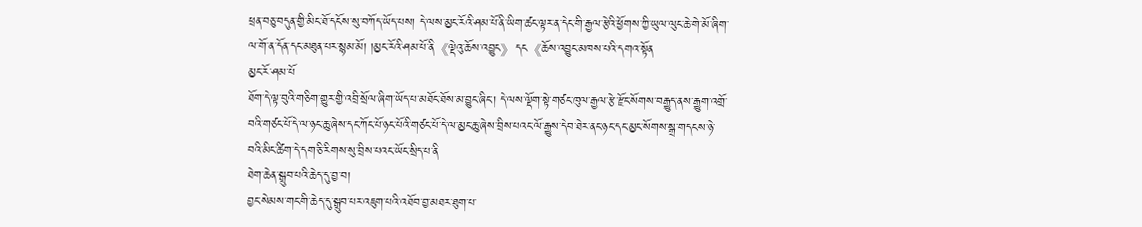ཕྲན་བཅུ་བདུན་གྱི་མིང་ཐོ་དངོས་སུ་བཀོད་ཡོད་པས། དེ་ལས་མྱང་རོའི་ཤམ་པོ་ནི་ཡིག་ཚང་ལྟར་ན་དེང་གི་རྒྱལ་རྩེའི་ཕྱོགས་ཀྱི་ཡུལ་ལུང་ཆེ་གེ་མོ་ཞིག་ལ་གོ་ན་དོན་དང་མཐུན་པར་སྙམ་མོ། །མྱང་རོའི་ཤམ་པོ་ནི《ལྡེའུ་ཆོས་འབྱུང》དང《ཆོས་འབྱུང་མཁས་པའི་དགའ་སྟོན
མྱང་རོ་ཤམ་པོ
ཐོག་དེ་ལྟ་བུའི་གཅིག་གྱུར་གྱི་འབྲི་སྲོལ་ཞིག་ཡོད་པ་མཐོང་ཐོས་མ་བྱུང་ཞིང་། དེ་ལས་ལྡོག་སྟེ་གཙང་ཁུལ་རྒྱལ་རྩེ་རྫོང་སོགས་བརྒྱུད་ནས་རྒྱུག་འགྲོ་བའི་གཙང་པོ་དེ་ལ་ཉང་ཆུ་ཞེས་དང་ཀོང་པོ་ཉང་པོའི་གཙང་པོ་དེ་ལ་མྱང་ཆུ་ཞེས་བྲིས་པའང་ལོ་རྒྱུས་དེབ་ཐེར་ནང་ཉང་དང་མྱང་སོགས་སྒྲ་གདངས་ཉེ་བའི་མིང་ཚིག་དེ་དག་ཅི་རིགས་སུ་བྲིས་པའང་ཡོང་སྲིད་པ་ནི
ཐེག་ཆེན་སྒྲུབ་པའི་ཆེད་དུ་བྱ་བ།
བྱང་སེམས་གང་གི་ཆེད་དུ་སྒྲུབ་པར་འཇུག་པའི་འཐོབ་བྱ་མཐར་ཐུག་པ་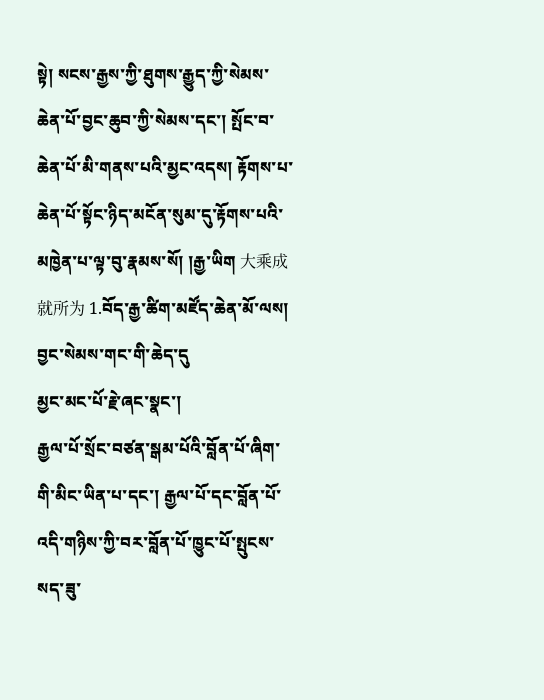སྟེ། སངས་རྒྱས་ཀྱི་ཐུགས་རྒྱུད་ཀྱི་སེམས་ཆེན་པོ་བྱང་ཆུབ་ཀྱི་སེམས་དང་། སྤོང་བ་ཆེན་པོ་མི་གནས་པའི་མྱང་འདས། རྟོགས་པ་ཆེན་པོ་སྟོང་ཉིད་མངོན་སུམ་དུ་རྟོགས་པའི་མཁྱེན་པ་ལྟ་བུ་རྣམས་སོ། །རྒྱ་ཡིག 大乘成就所为 1.བོད་རྒྱ་ཚིག་མཛོད་ཆེན་མོ་ལས། བྱང་སེམས་གང་གི་ཆེད་དུ
མྱང་མང་པོ་རྗེ་ཞང་སྣང་།
རྒྱལ་པོ་སྲོང་བཙན་སྒམ་པོའི་བློན་པོ་ཞིག་གི་མིང་ཡིན་པ་དང་། རྒྱལ་པོ་དང་བློན་པོ་འདི་གཉིས་ཀྱི་བར་བློན་པོ་ཁྱུང་པོ་སྤུངས་སད་ཟུ་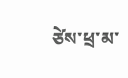ཙེས་ཕྲ་མ་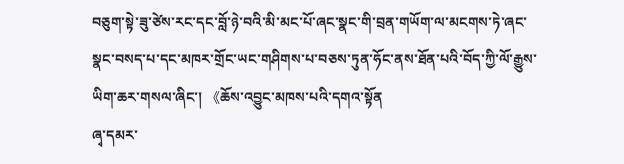བཅུག་སྟེ་ཟུ་ཙེས་རང་དང་བློ་ཉེ་བའི་མི་མང་པོ་ཞང་སྣང་གི་བྲན་གཡོག་ལ་མངགས་ཏེ་ཞང་སྣང་བསད་པ་དང་མཁར་གྲོང་ཡང་གཤིགས་པ་བཅས་ཏུན་ཧོང་ནས་ཐོན་པའི་བོད་ཀྱི་ལོ་རྒྱུས་ཡིག་ཆར་གསལ་ཞིང་། 《ཆོས་འབྱུང་མཁས་པའི་དགའ་སྟོན
ཞྭ་དམར་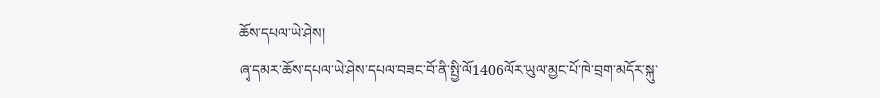ཆོས་དཔལ་ཡེ་ཤེས།
ཞྭ་དམར་ཆོས་དཔལ་ཡེ་ཤེས་དཔལ་བཟང་བོ་ནི་སྤྱི་ལོ1406ལོར་ཡུལ་མྱང་པོ་ཁེ་བྲག་མདོར་སྐུ་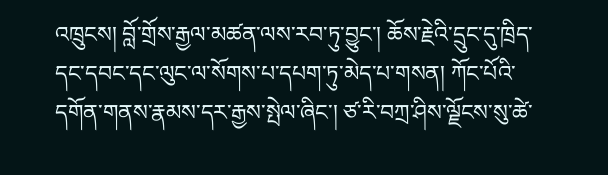འཁྲུངས། བློ་གྲོས་རྒྱལ་མཚན་ལས་རབ་ཏུ་བྱུང་། ཆོས་རྗེའི་དྲུང་དུ་ཁྲིད་དང་དབང་དང་ལུང་ལ་སོགས་པ་དཔག་ཏུ་མེད་པ་གསན། ཀོང་པོའི་དགོན་གནས་རྣམས་དར་རྒྱས་སྤེལ་ཞིང་། ཙ་རི་བཀྲ་ཤིས་ལྗོངས་སུ་ཚེ་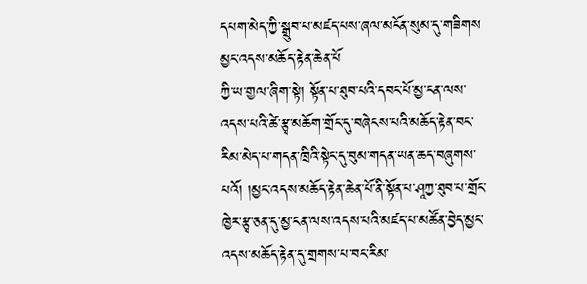དཔག་མེད་ཀྱི་སྒྲུབ་པ་མཛད་པས་ཞལ་མངོན་སུམ་དུ་གཟིགས
མྱང་འདས་མཆོད་རྟེན་ཆེན་པོ
ཀྱི་ཡ་གྱལ་ཞིག་སྟེ། སྟོན་པ་ཐུབ་པའི་དབང་པོ་མྱ་ངན་ལས་འདས་པའི་ཚེ་རྩྭ་མཆོག་གྲོང་དུ་བཞེངས་པའི་མཆོད་རྟེན་བང་རིམ་མེད་པ་གདན་ཁྲིའི་སྟེང་དུ་བུམ་གདན་ཡན་ཆད་བཞུགས་པའོ། །མྱང་འདས་མཆོད་རྟེན་ཆེན་པོ་ནི་སྟོན་པ་ཤཱཀྱ་ཐུབ་པ་གྲོང་ཁྱེར་རྩྭ་ཅན་དུ་མྱ་ངན་ལས་འདས་པའི་མཛད་པ་མཚོན་བྱེད་མྱང་འདས་མཆོད་རྟེན་དུ་གྲགས་པ་བང་རིམ་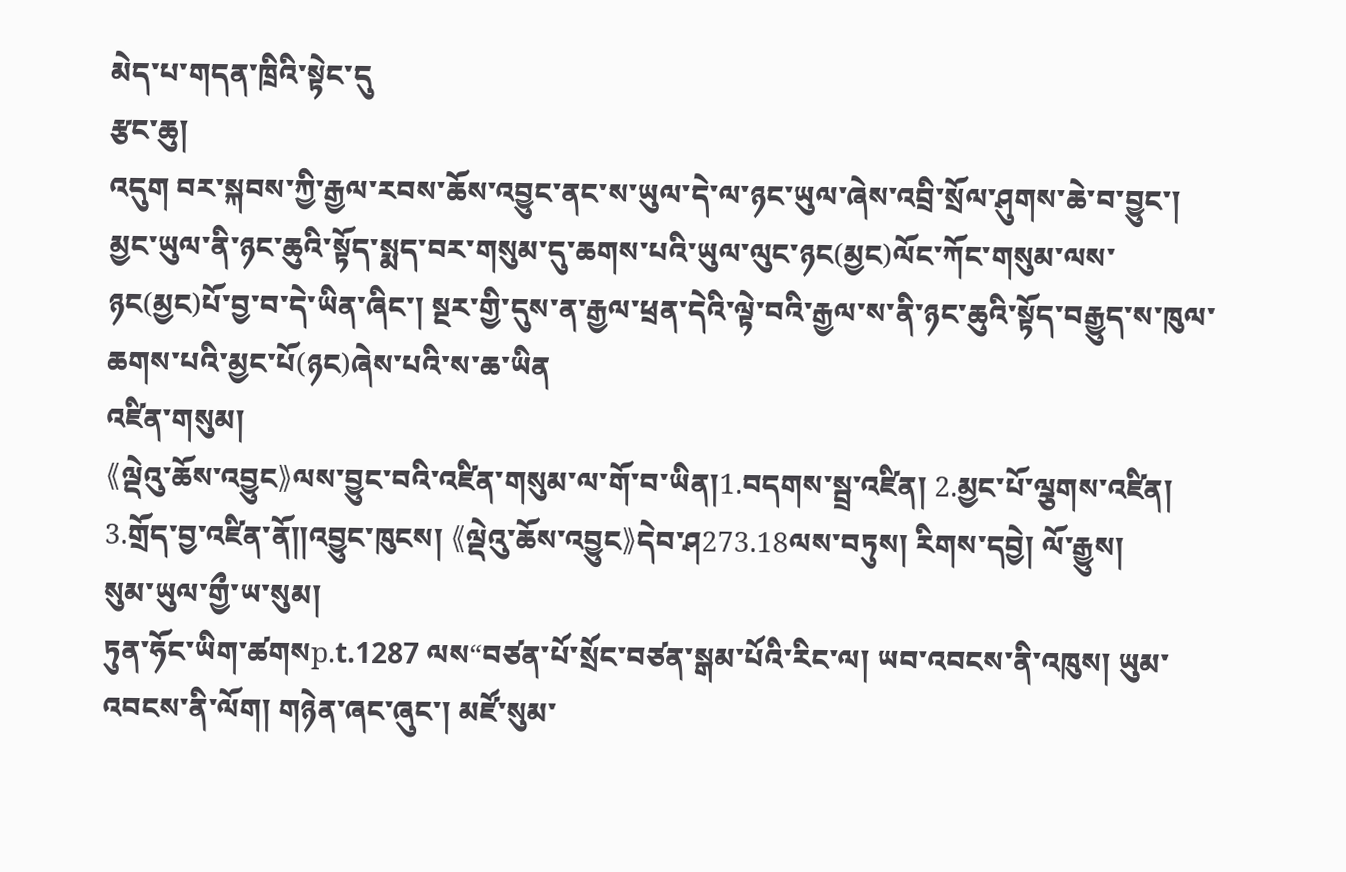མེད་པ་གདན་ཁྲིའི་སྟེང་དུ
རྩང་ཆུ།
འདུག བར་སྐབས་ཀྱི་རྒྱལ་རབས་ཆོས་འབྱུང་ནང་ས་ཡུལ་དེ་ལ་ཉང་ཡུལ་ཞེས་འབྲི་སྲོལ་ཤུགས་ཆེ་བ་བྱུང་། མྱང་ཡུལ་ནི་ཉང་ཆུའི་སྟོད་སྨད་བར་གསུམ་དུ་ཆགས་པའི་ཡུལ་ལུང་ཉང(མྱང)ལོང་ཀོང་གསུམ་ལས་ཉང(མྱང)པོ་བྱ་བ་དེ་ཡིན་ཞིང་། སྔར་གྱི་དུས་ན་རྒྱལ་ཕྲན་དེའི་ལྟེ་བའི་རྒྱལ་ས་ནི་ཉང་ཆུའི་སྟོད་བརྒྱུད་ས་ཁུལ་ཆགས་པའི་མྱང་པོ(ཉང)ཞེས་པའི་ས་ཆ་ཡིན
འཛིན་གསུམ།
《ལྡེའུ་ཆོས་འབྱུང》ལས་བྱུང་བའི་འཛིན་གསུམ་ལ་གོ་བ་ཡིན།1.བདགས་སྦྲ་འཛིན། 2.མྱང་པོ་ལྕགས་འཛིན། 3.གྲོད་བྱ་འཛིན་ནོ༎འབྱུང་ཁུངས། 《ལྡེའུ་ཆོས་འབྱུང》དེབ་ཤ273.18ལས་བཏུས། རིགས་དབྱེ། ལོ་རྒྱུས།
སུམ་ཡུལ་གྱྀ་ཡ་སུམ།
ཏུན་ཧོང་ཡིག་ཚགསp.t.1287 ལས“བཙན་པོ་སྲོང་བཙན་སྒམ་པོའི་རིང་ལ། ཡབ་འབངས་ནི་འཁུས། ཡུམ་འབངས་ནི་ལོག། གཉེན་ཞང་ཞུང་། མཛོ་སུམ་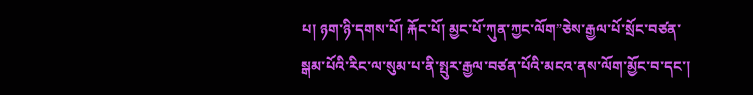པ། ཉག་ཉི་དགས་པོ། རྐོང་པོ། མྱང་པོ་ཀུན་ཀྱང་ལོག”ཅེས་རྒྱལ་པོ་སྲོང་བཙན་སྒམ་པོའི་རིང་ལ་སུམ་པ་ནི་སྤུར་རྒྱལ་བཙན་པོའི་མངའ་ནས་ལོག་མྱོང་བ་དང་།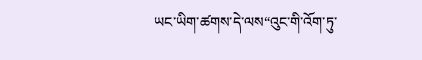ཡང་ཡིག་ཚགས་དེ་ལས“འུང་གི་འོག་ཏུ་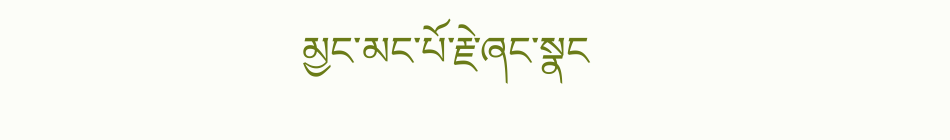མྱང་མང་པོ་རྗེ་ཞང་སྣང